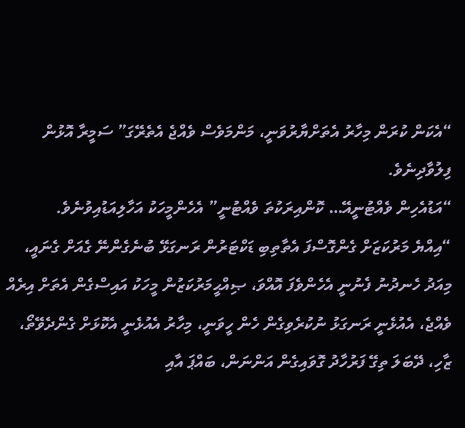“އެކަން ކުރަން މިހާރު އެތަށްޔާރުވަނީ، މަންމަވެސް ވެއްޖެ އެތެރޭގަ” ސަމީރާ އޮޅުން ފިލުވާދިނެވެ.
“އަޑުއެހިން ވެއްޓުނީއޭ… ކޮންއިރަކުތަ ވެއްޓުނީ” އެހެންމީހަކު އަހާލިއަޑުއިވުނެވެ.
“އިއްޔެ މަރުކަޒަށް ގެންގޮސްފަ އެތާތިބި ޑަކްޓަރުން ރަނގަޅޭ ބުނެގެންނޭ ގެއަށް ގެނައީ، މިއަދު ހެނދުނު ފެނުނީ އެހެންވެފަ އޮއްވަ، ޞިއްޙީމަރުކަޒުން މީހަކު އައިސްގެން އެތަށް އިރެއް ވެއްޖެ، އެއުޅެނީ ރަނގަޅު ނުކުރެވިގެން ހެން ހީވަނީ، މިހާރު އެއުޅެނީ އެކޮޅަށް ގެންދެވޭތޯ، ޒާހި، ދޭބަލަ ތިގޭ ފަރުހާދު ގޮވައިގެން އަންނަން، ބައްޕަ އާއި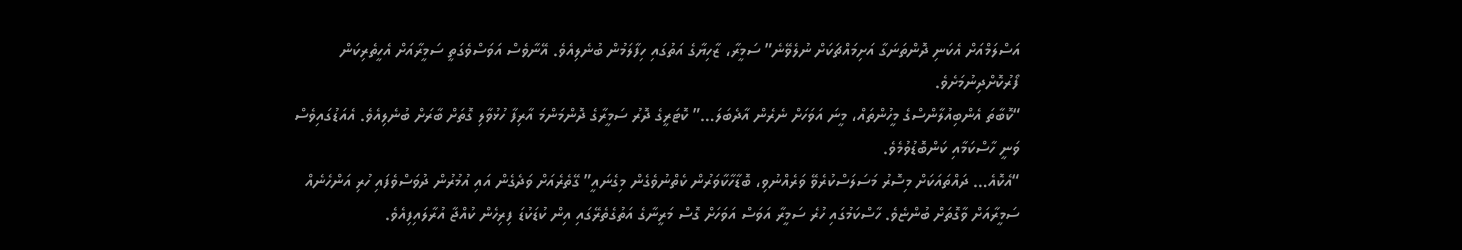އަސްލަމްއަށް އެކަނި ދޮންތަނަގާ އަށިމައްޗަކަށް ނުލެވޭނެ” ސަމީރާ، ޒާހިޔާގެ އަތުގައި ހިފާލަމުން ބުނެލިއެވެ. އޭނާވެސް އަވަސްވެގަތީ ސަމީރާއަށް އެހީތެރިކަން ފޯރުކޮށްދިނުމަށެވެ.
“ކޮބާތަ އެންބިއުލާންސްގެ މީހުންތައް، މީނަ އަވަހަށް ނެރެން އާދެބަލަ…” ކޮޓަރީގެ ދޮރު ސަމީރާގެ ދޮންމަންމަ އާރިފާ ހުޅުވާލި ގޮތަށް ބާރަށް ބުނެލިއެވެ. އެއަޑުގައިވެސް ވަނީ ހާސްކަމާއި ކަންބޮޑުވުމެވެ.
“އެކޮއެ… ދައްތައަކަށް މިސޮރު މަސަލަސްކުރެވޭ ވަރެއްނުވި، ބޮޑާހާކާވަރުން ކެތްނުވެގެން މިގެނައީ” ގޭތެރެއަށް ވަދެގެން އައި އުމުރުން ދުވަސްވެފައި ހުރި އަންހެނެއް ސަމީރާއަށް ވާގޮތަށް ބުންޏެވެ. ހާސްކަމުގައި ހުރެ ސަމީރާ އަވަސް އަވަހަށް ގޮސް މަރީނާގެ އަތުގެތެރޭގައި އިން ކުޑަކުޑަ ފިރިހެން ކުއްޖާ އުރާލައިފިއެވެ.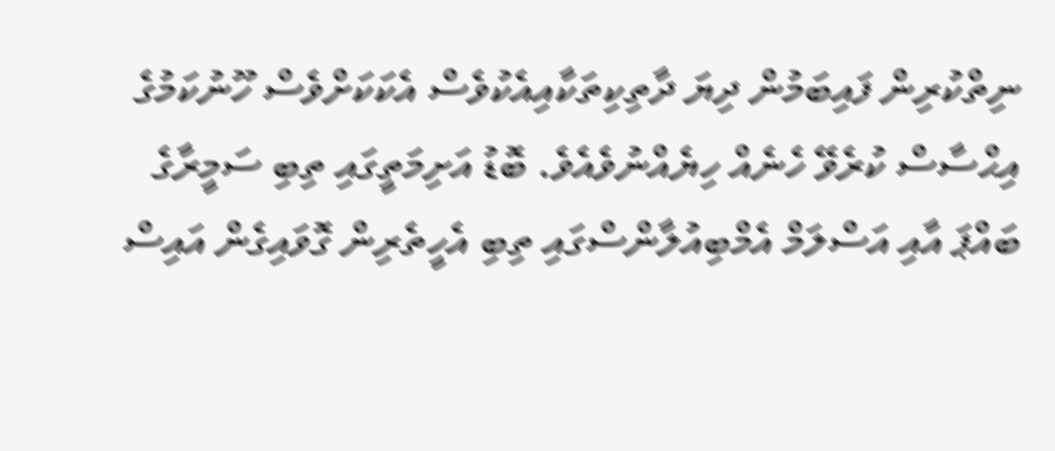ނިތްކުރިން ފައިބަމުން ދިޔަ ދާތިކިތަކާއިއެކުވެސް އެކަކަށްވެސް ހޫނުކަމުގެ އިޙްސާސް ކުރެވޭ ހެނެއް ހިޔެއްނުވެއެވެ. ބޮޑު އަށިމަތީގައި ތިބި ސަމީރާގެ ބައްޕަ އާއި އަސްލަމް އެމްބިއުލާންސްގައި ތިބި އެހީތެރިން ގޮވައިގެން އައިސް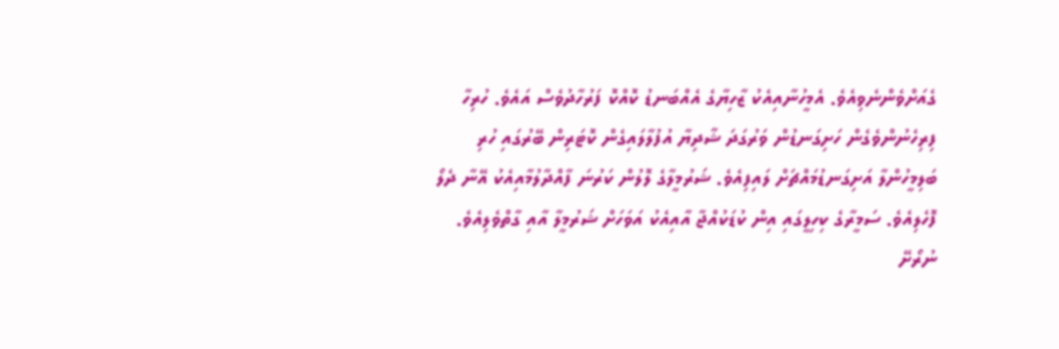ގެއަށްވެންނެވިއެވެ. އެމީހުނާއިއެކު ޒާހިޔާގެ އެއްބަނޑު ކޮއްކޮ ފަރުހާދުވެސް އައެވެ. ހުރިހާ ފިރިހެނުންވެގެން ހަށިގަނޑުން ވަރުގަދަ ޝާދިޔާ އުފުލާލައިގެން ކޮޓަރިން ބޭރުގައި ހުރި ބަލިމީހުންލާ އަށިގަނޑުމައްޗަށް ލައިފިއެވެ. ޝަރުމީލާގެ ލޮލުން ކަރުނަ ފާއްދާލުމާއިއެކު އޭނާ ދެލޯ ފޮހެލިއެވެ. ސަމީރާގެ ކިހިލީގައި އިން ކުޑަކުއްޖާ އާއިއެކު އަވަހަށް ޝަރުމީލާ އާއި ގާތްވެލިއެވެ. ނުރޯށޭ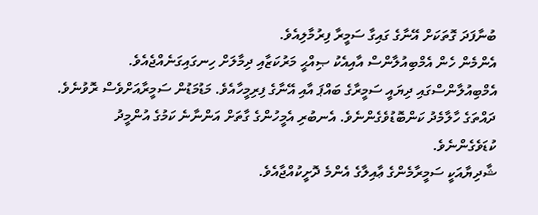ބުނާފަދަ ގޮތަކަށް އޭނާގެ ގައިގާ ސަމީރާ ފިރުމާލިއެވެ.
އެންމެން ހެން އެމްބިއުލާންސް އާއިއެކު ޞިއްޙީ މަރުކަޒާއި ދިމާލަށް ހިނގައިގަނެއްޖެއެވެ. އެމްބިއުލާންސްގައި ދިޔައީ ސަމީރާގެ ބައްޕަ އާއި އޭނާގެ ފިރިމީހާއެވެ. މަޑުމަޑުން ސަމީރާއަށްވެސް ރޮވުނެވެ. ދައްތަގެ ހާލާމެދު ކަންބޮޑުވެގެންނެވެ. އެނބުރި އެމީހުންގެ ގާތަށް އަންނާނެ ކަމުގެ އުންމީދު ކުޑަވެގެންނެވެ.
ޝާދިޔާއަކީ ސަމީރާމެންގެ ޢާއިލާގެ އެންމެ ދޮށީކުއްޖާއެވެ.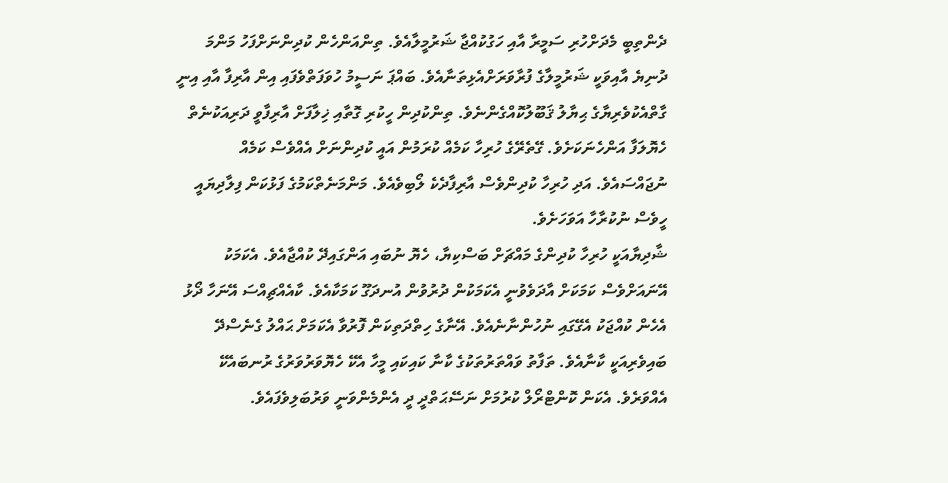ދެންތިބީ މެދަށްހުރި ސަމީރާ އާއި ހަގުކުއްޖާ ޝަރުމީލާއެވެ. ތިންއަންހެން ކުދިންނަށްފަހު މަންމަ ދުނިޔެ އާއިވަކީ ޝަރުމީލާގެ ފުރާވަރަށްއެޅިތަނާއެވެ. ބައްޕަ ނަސީމު ހުވަފަތްވެފައި އިން އާރިފާ އާއި އިނީ ގާތްއެކުވެރިޔާގެ ޙިޔާލު ޤަބޫލުކޮއްގެންނެވެ. ތިންކުދިން ހީކުރި ގޮތާއި ޚިލާފަށް އާރިފާވީ ދަރިއަކުނެތް ހެޔޮލަފާ އަންހެނަކަށެވެ. ގޭތެރޭގެ ހުރިހާ ކަމެއް ކުރަމުން އައީ ކުދިންނަށް އެއްވެސް ކަމެއް ނުޖައްސައެވެ. އަދި ހުރިހާ ކުދިންވެސް އާރިފާދެކެ ލޯބިވެއެވެ. މަންމަނެތްކަމުގެ ފަޅުކަން ފިލާދިޔައީ ހީވެސް ނުކުރާހާ އަވަހަށެވެ.
ޝާދިޔާއަކީ ހުރިހާ ކުދިންގެ މައްޗަށް ބަސްކިޔާ، ހެޔޮ ނުބައި އަންގައިދޭ ކުއްޖާއެވެ. އެކަމަކު އޭނައަށްވެސް ކަމަކަށް އާދަވެވުނީ އެކަމަކުން ދުރުވުން އުނދަގޫ ކަމަކާއެވެ. ކާއެއްޗިއްސަ އޭނަހާ ދޯޅު އެހެން ކުއްޖަކު އެގޭގައި ނުހުންނާނެއެވެ. އޭނާގެ ހިތްދަތިކަން ފޮރުވާ އެކަމަށް ޙައްލު ގެނެސްދޭ ބައިވެރިއަކީ ކާނާއެވެ. ތަފާތު ވައްތަރުތަކުގެ ކާނާ ކައިކައި މީހާ އެކޭ ހެޔޮވަރުވަރުގެ ރުނބައެކޭ އެއްވަރެވެ. އެކަން ކޮންޓްރޯލް ކުރުމަށް ނަސޭޙަތްދީ ދީ އެންމެންވަނީ ވަރުބަލިވެފައެވެ.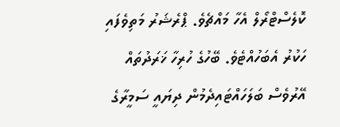ކޮލެސްޓްރޯލް އެހާ މައްޗެވެ. ޕްރެޝަރު މަތިވެފައި ހަކުރު އެބަހުއްޓެވެ. ބޭހުގެ ހުރިހާ ޚަރަދުތައް އޭރުވެސް ބަލަހައްޓައިދެމުން ދިޔައީ ސަމީރާގެ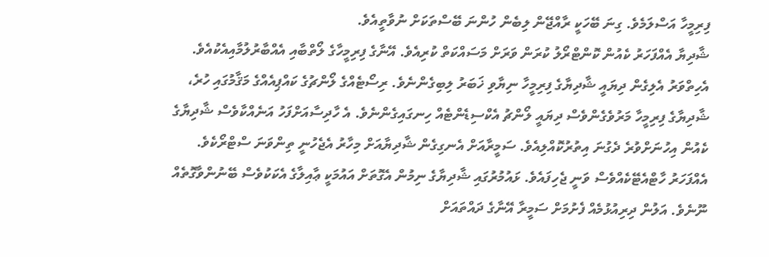ފިރިމީހާ އަސްލަމެވެ. ގިނަ ބޭހަކީ ރާއްޖޭން ލިބެން ހުންނަ ބޭސްތަކަށް ނުވާތީއެވެ.
ޝާދިޔާ އެއްފަހަރު ކެއުން ކޮންޓްރޯލު ކުރަން ވަރަށް މަސައްކަތް ކުރިއެވެ. އޭނާގެ ފިރިމީހާގެ ލޯތްބާއި އެއްބާރުލުމާއިއެކުއެވެ. އެހިތްވަރު އެލިގެން ދިޔައީ ޝާދިޔާގެ ފިރިމީހާ ނިޔާވި ޚަބަރު ލިބިގެންނެވެ. ރިސޯޓެއްގެ ލޯންޗުގެ ކައްޕިއެއްގެ މަޤާމުގައި ހުރެ، ޝާދިޔާގެ ފިރިމީހާ މަރުވެގެންވެސް ދިޔައީ ލޯންޗު އެކްސިޑެންޓެއް ހިނގައިގެންނެވެ. އެ ހާދިސާއަށްފަހު އަނެއްކާވެސް ޝާދިޔާގެ ކެއުން އިހުނަށްވުރެ ދެގުނަ އިތުރުކޮއްލިއެވެ. ސަމީރާއަށް އެނގިގެން ޝާދިޔާއަށް މިހާރު އެޖެހުނީ ތިންވަނަ ސްޓްރޯކެވެ. އެއްފަހަރު ހާޓްއެޓޭކެއްވެސް ވަނީ ޖެހިފައެވެ. ޅައުމުރުގައި ޝާދިޔާގެ ނިމުން އެގޮތަށް އައުމަކީ ޢާއިލާގެ އެކަކުވެސް ބޭނުންވާގޮތެއް ނޫނެވެ. އަލުން ދިރިއުޅުމެއް ފެށުމަށް ސަމީރާ އޭނާގެ ދައްތައަށް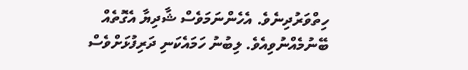ހިތްވަރުދިނެވެ. އެހެންނަމަވެސް ޝާދިޔާ އެގޮތެއް ބޭނުމެއްނުވިއެވެ. ލިބުނު ހަމައެކަނި ދަރިފުޅަށްވެސް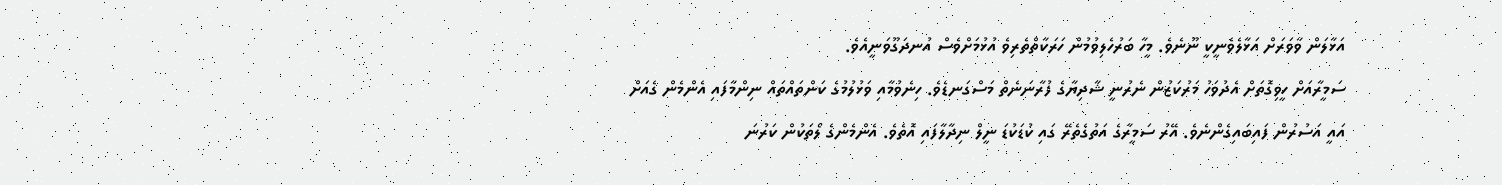އަޅާލަން ވާވަރަށް އަޅާލެވެނީކީ ނޫނެވެ. މީހާ ބަރުހެލިވުމުން ހަރަކާތްތެރިވެ އުޅުމަށްވެސް އުނދަގޫވަނީއެވެ.
ސަމީރާއަށް ހީވިގޮތަށް އެދުވަހު މަރުކަޒުން ނެރުނީ ޝާދިޔާގެ ފުރާނަނެތް މަސްގަނޑެވެ. ހިނެވުމާއި ވަޅުލުމުގެ ކަންތައްތައް ނިންމާފައި އެންމެން ގެއަށް އައީ އަސުރުން ފައިބައިގެންނެވެ. އޭރު ސަމީރާގެ އަތުގެތެރޭ ގައި ކުޑަކުޑަ ނީލް ނިދާލާފައި އޮތެވެ. އެންމެންގެ ލޯތަކުން ކަރުނަ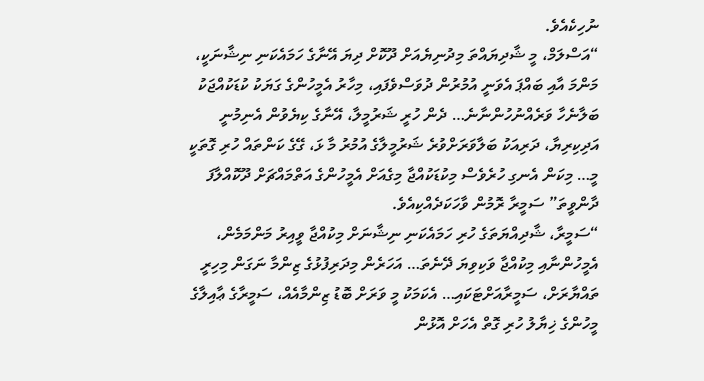ނުހިކެއެވެ.
“އަސްލަމް، މީ ޝާދިޔައްތަ މިދުނިޔެއަށް ދޫކޮށް ދިޔަ އޭނާގެ ހަމައެކަނި ނިޝާނަކީ، މަންމަ އާއި ބައްޕަ އެވަނީ އުމުރުން ދުވަސްވެފައި، މިހާރު އެމީހުންގެ ގަޔަކު ކުޑަކުއްޖަކު ބަލާނެހާ ވަރެއްނުހުންނާނެ… ދެން ހުރީ ޝަރުމީލާ، އޭނާގެ ކިޔެވުން އެނިމުނީ އަދިކިރިޔާ، ދަރިއަކު ބަލާވަރަށްވުރެ ޝަރުމީލާގެ އުމުރު މާ ޅަ، ގޭގެ ކަންތައް ހުރި ގޮތަކީ މީ… މިކަން އެނގި ހުރެވެސް މިކުޑަކުއްޖާ މިގެއަށް އެމީހުންގެ އަތްމައްޗަށް ދޫކޮއްލާފަ ދާންވީތަ” ސަމީރާ ރޮމުން ވާހަކަދެއްކިއެވެ.
“ސަމީރާ، ޝާދިއްޔަތަގެ ހުރި ހަމައެކަނި ނިޝާނަށް މިކުއްޖާ ވީއިރު މަންމަމެން، އެމީހުންނާއި މިކުއްޖާ ވަކިވިޔަ ދޭނެތަ… އަހަރެން މިދަރިފުޅުގެ ޒިންމާ ނަގަން މިހިރީ ތައްޔާރަށް، ސަމީރާއަށްޓަކައި… އެކަމަކު މީ ވަރަށް ބޮޑު ޒިންމާއެއް، ސަމީރާގެ ޢާއިލާގެ މީހުންގެ ޚިޔާލު ހުރި ގޮތް އެހަށް އޮޅުން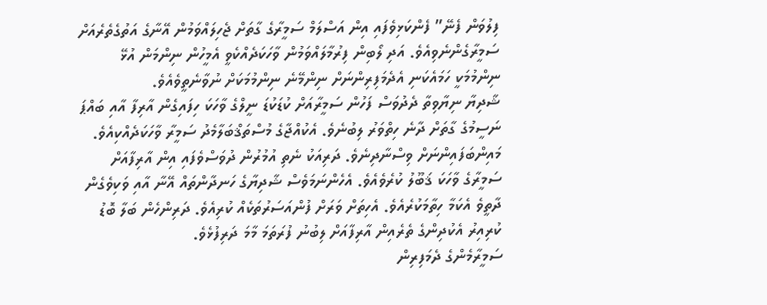ފިލުވަން ފެނޭ” ފެންކަޅިވެފައި އިން އަސްލަމް ސަމީރާގެ ގާތަށް ޖެހިލައްވަމުން އޭނާގެ އަތުގެތެރެއަށް ސަމީރާގެންނެވިއެވެ. އަދި ލޯބިން ފިރުމާލައްވަމުން ވާހަކަދެއްކެވީ އެމީހުން ނިންމަން އުޅޭ ނިންމުމަކީ ހަމައެކަނި އެދެމަފިރިންނަށް ނިންމޭނެ ނިންމުމަކަށް ނުވާނެތީވެއެވެ.
ޝާދިޔާ ނިޔާވިތާ ދެދުވަސް ފަހުން ސަމީރާއަށް ކުޑަކުޑަ ނީލްގެ ވާހަކަ ހިފައިގެން އާރިފާ އާއި ބައްޕަ ނަސީމުގެ ގާތަށް ދާނެ ހިތްވަރު ލިބުނެވެ. އެކުއްޖާގެ މުސްތަޤްބަލާމެދު ސަމީރާ ވާހަކަދެއްކިއެވެ. މައިންބަފައިންނަށް ވިސްނާދިނެވެ. ދަރިއަކު ނެތި އުމުރުން ދުވަސްވެފައި އިން އާރިފާއަށް ސަމީރާގެ ވާހަކަ ޤަބޫލު ކުރެވެއެވެ. އެހެންނަމަވެސް ޝާދިޔާގެ ހަނދާންތައް އޭނާ އާއި ވަކިވެގެން ދާތީވެ އެކަމާ ހިތާމަކުރެއެވެ. އެހިތަށް ވަރަށް ފުންއަސަރުތަކެއް ކުރިއެވެ. ދަރިންހެން ބަލާ ބޮޑު ކުރިއިރު އެކުދިންގެ ތެރެއިން އާރިފާއަށް ލިބުނު ފުރަތަމަ މާމަ ދަރިފުޅެވެ.
ސަމީރާމެންގެ ދެމަފިރިން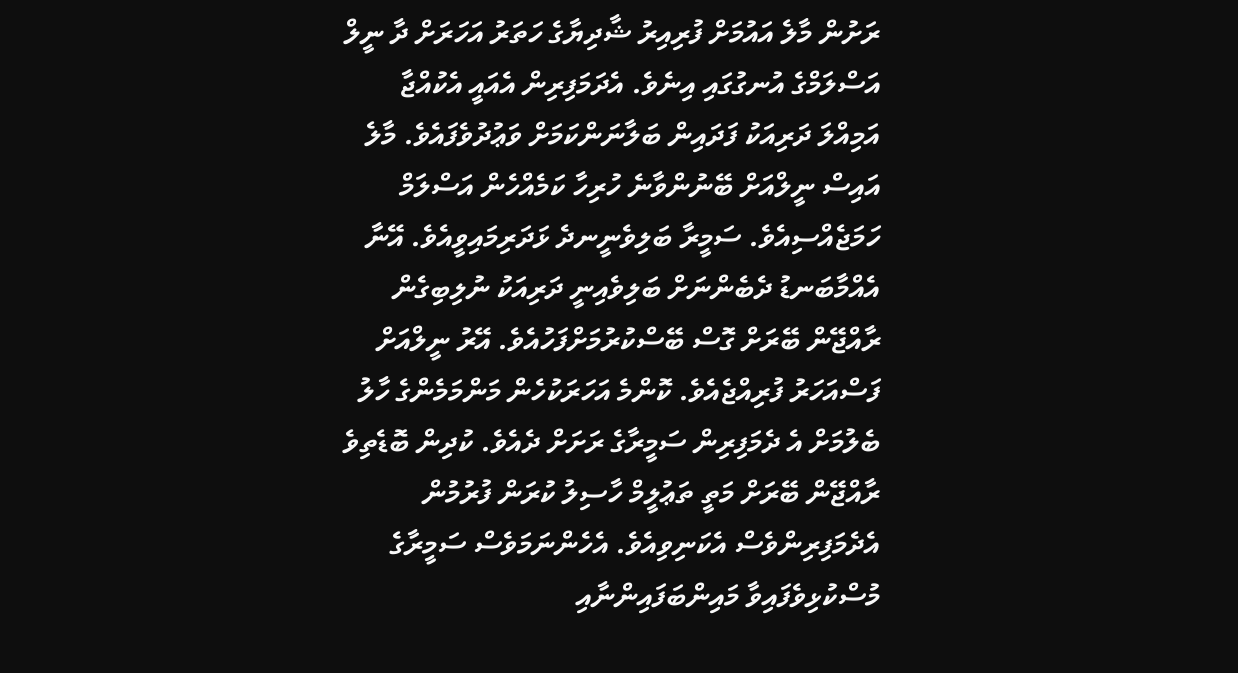ރަށުން މާލެ އައުމަށް ފުރިއިރު ޝާދިޔާގެ ހަތަރު އަހަރަށް ދާ ނީލް އަސްލަމްގެ އުނގުގައި އިނެވެ. އެދަމަފިރިން އެއައީ އެކުއްޖާ އަމިއްލަ ދަރިއަކު ފަދައިން ބަލާނަންކަމަށް ވަޢުދުވެފައެވެ. މާލެ އައިސް ނީލްއަށް ބޭނުންވާނެ ހުރިހާ ކަމެއްހެން އަސްލަމް ހަމަޖެއްސިއެވެ. ސަމީރާ ބަލިވެނީނދެ ޅަދަރިމައިވީއެވެ. އޭނާ އެއްމާބަނޑު ދެބެންނަށް ބަލިވެއިނީ ދަރިއަކު ނުލިބިގެން ރާއްޖޭން ބޭރަށް ގޮސް ބޭސްކުރުމަށްފަހުއެވެ. އޭރު ނީލްއަށް ފަސްއަހަރު ފުރިއްޖެއެވެ. ކޮންމެ އަހަރަކުހެން މަންމަމެންގެ ހާލު ބެލުމަށް އެ ދެމަފިރިން ސަމީރާގެ ރަށަށް ދެއެވެ. ކުދިން ބޮޑެތިވެ ރާއްޖޭން ބޭރަށް މަތީ ތަޢުލީމް ހާސިލު ކުރަން ފުރުމުން އެދެމަފިރިންވެސް އެކަނިވިއެވެ. އެހެންނަމަވެސް ސަމީރާގެ މުސްކުޅިވެފައިވާ މައިންބަފައިންނާއި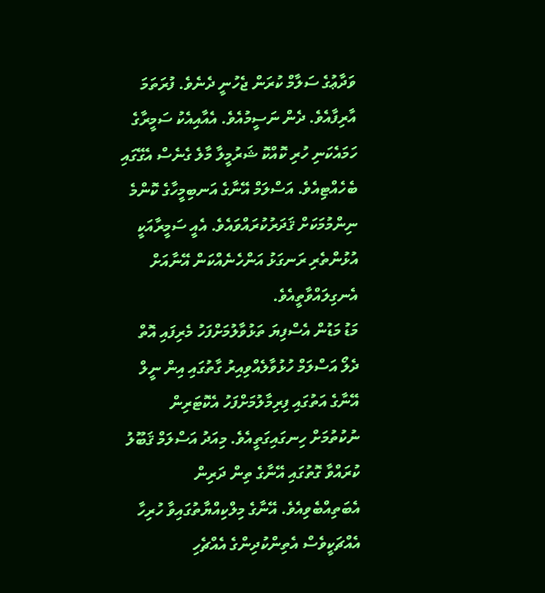ވަދާޢުގެ ސަލާމް ކުރަން ޖެހުނީ ދެނެވެ. ފުރަތަމަ އާރިފާއެވެ. ދެން ނަސީމުއެވެ. އެއާއިއެކު ސަމީރާގެ ހަމައެކަނި ހުރި ކޮއްކޮ ޝަރުމީލާ މާލެ ގެނެސް އެގޭގައި ބެހެއްޓިއެވެ. އަސްލަމް އޭނާގެ އަނބިމީހާގެ ކޮންމެ ނިންމުމަކަށް ޤަދަރުކުރައްވައެވެ. އެއީ ސަމީރާއަކީ އުޅުންތެރި ރަނގަޅު އަންހެނެއްކަން އޭނާއަށް އެނގިލައްވާތީއެވެ.
މަޑު މަޑުން އެސްފިޔަ ތަޅުވާލުމަށްފަހު މެރިފައި އޮތް ދެލޯ އަސްލަމް ހުޅުވާލެއްވިއިރު ގާތުގައި އިން ނީލް އޭނާގެ އަތުގައި ފިރިމާލުމަށްފަހު އެކޮޓަރިން ނުކުތުމަށް ހިނގައިގަތީއެވެ. މިއަދު އަސްލަމް ޤަބޫލު ކުރައްވާ ގޮތުގައި އޭނާގެ ތިން ދަރިން އެބަތިއްބެވިއެވެ. އޭނާގެ މިލްކިއްޔާތުގައިވާ ހުރިހާ އެއްޗަކީވެސް އެތިންކުދިންގެ އެއްޗެހި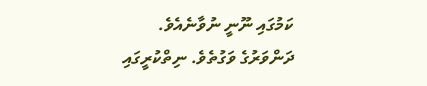ކަމުގައި ނޫނީ ނުވާނެއެވެ.
ދަންވަރުގެ ވަގުތެވެ. ނިތްކުރީގައި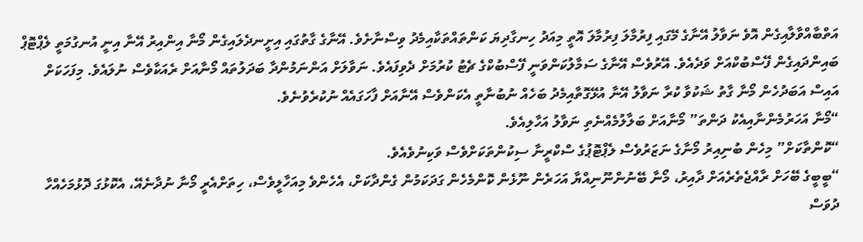އަތްބާއްވާލާއިގެން އޮވެ ނަވާލު އޭނާގެ މޭގައި ފިރުމާލަ ފިރުމާލަ އޮތީ މިއަދު ހިނގާދިޔަ ކަންތައްތަކާއިމެދު ވިސްނާށެވެ. އޭނާގެ ގާތުގައި އިށީނދެލައިގެން މޯނާ އިންއިރު އޭނާ އިނީ އުނގުމަތީ ލެޕްޓޮޕް ބައިންދައިގެން ފޭސްބުކްއަށް ވަދެއެވެ. އޭރުވެސް އޭނާގެ ސަމާލުކަންވަނީ ފޭސްބުކްގެ ޗެޓު ކުރުމަށް ދެވިފައެވެ. ނަވާލަށް އަންނަމުންދާ ބަދަލުތައް މޯނާއަށް ރެއަކާވެސް ނުލައެވެ. މިފަހަކަށް އައިސް އަބަދުހެން މޯނާ ގާތު ޝަކުވާ ކުރާ ނަވާލު އޭނާ އުޅޭގޮތާއިމެދު ބަހެއް ނުބުނާތީ އެކަންވެސް އޭނާއަށް ފާހަގައެއް ނުކުރެވުނެވެ.
“މޯނާ އަހަރުމެންނާއިއެކު ދަންތަ” މޯނާއަށް ބަލާލުމެއްނެތި ނަވާލު އަހާލިއެވެ.
“ކޮންތާކަށް” މިހެން ބުނިއިރު މޯނާގެ ނަޒަރުވެސް ލެޕްޓޮޕުގެ ސްކްރީނާ ސިކުންތަކަށްވެސް ވަކިނުވެއެވެ.
“ބީބީގެ ބޭހަށް ރާއްޖެތެރެއަށް ދާއިރު، މޯނާ ބޭނުންނޫނިއްޔާ އަހަރެން ނޫޅެން ކޮންމެހެން ގަދަކަމުން ގެންދާކަށް، އެހެންވެ މިއަހާލީވެސް، ހިތަށްއެރީ މޯނާ ނުދާނެއޭ، އެކޮޅުގަ ދޮޅުމަހެއްހާ ދުވަސް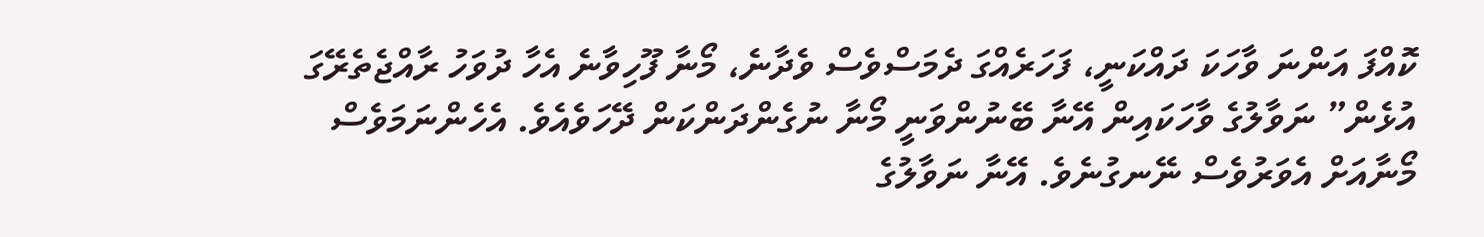ކޮއްފަ އަންނަ ވާހަކަ ދައްކަނީ، ފަހަރެއްގަ ދެމަސްވެސް ވެދާނެ، މޯނާ ފޫހިވާނެ އެހާ ދުވަހު ރާއްޖެތެރޭގަ އުޅެން” ނަވާލުގެ ވާހަކައިން އޭނާ ބޭނުންވަނީ މޯނާ ނުގެންދަންކަން ދޭހަވެއެވެ. އެހެންނަމަވެސް މޯނާއަށް އެވަރުވެސް ނޭނގުނެވެ. އޭނާ ނަވާލުގެ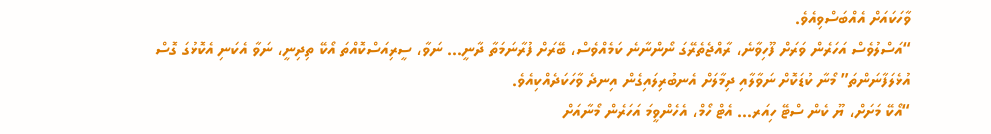ވާހަކައަށް އެއްބަސްވިއެވެ.
“އަސްލުވެސް އަހަރެން ވަރަށް ފޫހިވާނެ، ރާއްޖެތެރޭގަ ނޯންނާނެ ކަމެއްވެސް، ބޭރަށް ފުރާނަމަތާ ދާނީ… ނަވާ، ސީރިއަސްކޮއްތަ އޯކޭ ތިދިނީ، ނަވާ އެކަނި އެކޮޅުގަ ގޮސް އުޅެލަފާނަންތަ” މޯނާ ކުޑަކޮށް ނަވާލާއި ދިމާލަށް އެނބުރިލައިގެން އިނދެ ވާހަކަދެއްކިއެވެ.
“އޯކޭ މަށަށް، ޔޫ ކެން ސްޓޭ ހިއަރ… އެޓް ހޯމް، އެހެންވީމަ އަހަރެން މޯނާއަށް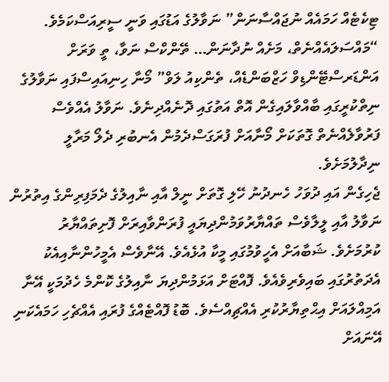ޓިކެޓެއް ހަމައެއް ނުޖައްސާނަން” ނަވާލުގެ އަޑުގައި ވަނީ ސީރިއަސްކަމެވެ.
“މައްސަލައެއްނެތް، މަށެއް ނުދާނަން… ތޭންކްސް ނަވާ، ތީ ވަރަށް އަންޑަރސްޓޭންޑިވް ހަޒްބަންޑެއް، ތެންކިއު ލަވް” މޯނާ ހިނިއައިސްފައި ނަވާލުގެ ނިތްކުރީގައި ބާއްވާލައިގެން އޮތް އަތުގައި ދޮނެއްދިނެވެ. ނަވާލު އެއްވެސް ފަރުވާލެއްނެތް ގޮތަކަށް މޯނާއަށް ފުރަގަސްދެމުން އެނބުރި ދެލޯ މަރާލީ ނިދާލުމަށެވެ.
ޖެހިގެން އައި ދުވަހު ހެނދުނު ހޭލި ގޮތަށް ނީލް އާއި ނާއިލުގެ ދެމަފިރިންގެ އިތުރުން ނަވާލު އާއި ލީލާވެސް ތައްޔާރުވަމުންދިޔައީ ފުރަންވާއިރަށް ފޮށިތައްޔާރު ކުރުމަށެވެ. ޝަބާއަށް އެހީވުމުގައި މީކާ އުޅެއެވެ. އޭނާވެސް އެމީހުންނާއިއެކު އެދަތުރުގައި ބައިވެރިވެއެވެ. ފޮއްޓަށް އަޅަމުންދިޔަ ނާއިލުގެ ކޮންމެ ހެދުމަކީ އޭނާ އަމިއްލައަށް އިޙްތިޔާރުކުރި އެއްޗިއްސެވެ. ބޮޑު ފޮއްޓެއްގެ ފުރައި އެއްޗެހި ހަމައެކަނި އޭނައަށް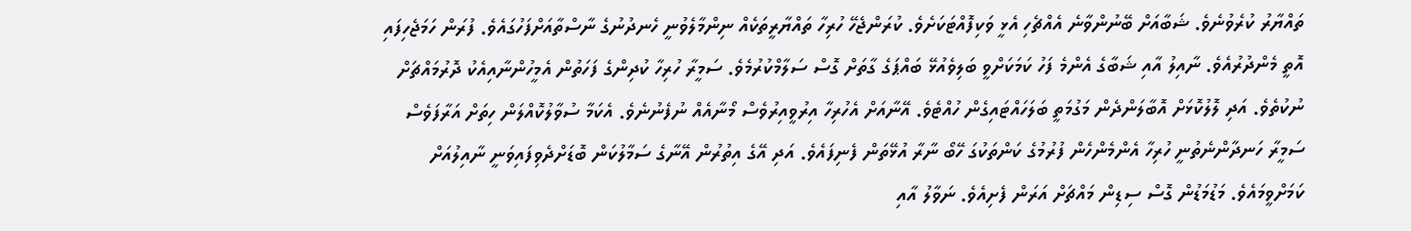ތައްޔާރު ކުރެވުނެވެ. ޝަބާއަށް ބޭނުންވާނެ އެއްޗެހި އެޅީ ވަކިފޮއްޓަކަށެވެ. ކުރަންޖެހޭ ހުރިހާ ތައްޔާރީތަކެއް ނިންމާލެވުނީ ހެނދުނުގެ ނާސްތާއަށްފަހުގައެވެ. ފުރަން ހަމަޖެހިފައި އޮތީ މެންދުރުއެވެ. ނާއިލު އާއި ޝަބާގެ އެންމެ ފަހު ކަމަކަށްވީ ބަލިވެއުޅޭ ބައްޕަގެ ގާތަށް ގޮސް ސަލާމްކުރުމެވެ. ސަމީރާ ހުރިހާ ކުދިންގެ ފަހަތުން އެމީހުންނާއިއެކު ދޮރުމައްޗަށް ނުކުތެވެ. އަދި ލޮލުކޮޅަށް އޮބާލަންދެން މަގުމަތީ ބަލަހައްޓައިގެން ހުއްޓެވެ. އޭނާއަށް އެހުރިހާ އިރުވީއިރުވެސް މޯނާއެއް ނުފެނުނެވެ. އެކަމާ ސުވާލުކޮއްލަން ހިތަށް އަރާފަވެސް ސަމީރާ ހަނދާންނެތުނީ ހުރިހާ އެންމެންހެން ފުރުމުގެ ކަންތަކުގަ ހޭބޯ ނާރާ އުޅޭތަން ފެނިފައެވެ. އަދި އޭގެ އިތުރުން އޭނާގެ ސަމާލުކަން ބޮޑަށްދެވިފައިވަނީ ނާއިލުއަށް ކަމަށްވީމައެވެ. މަޑުމަޑުން ގޮސް ސިޑިން މައްޗަށް އަރަން ފެށިއެވެ. ނަވާލު އާއި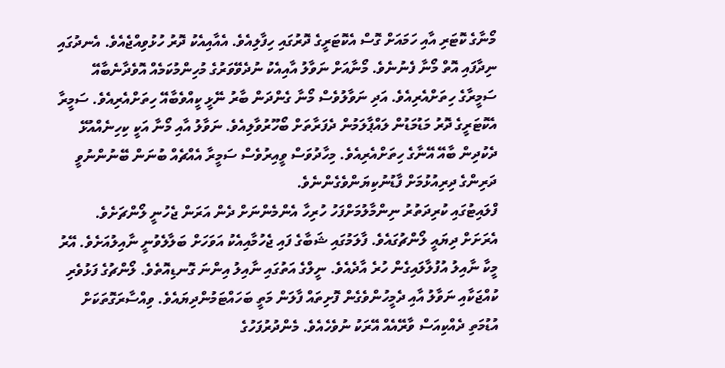މޯނާގެ ކޮޓަރި އާއި ހަމައަށް ގޮސް އެކޮޓަރީގެ ދޮރުގައި ހިފާލިއެވެ. އެއާއިއެކު ދޮރު ހުޅުވިއްޖެއެވެ. އެނދުގައި ނިދާފައި އޮތް މޯނާ ފެނުނެވެ. މޯނާއަށް ނަވާލު އާއިއެކު ނުދެވޭވަރުގެ މުހިންމުކަމެއް އޮވެދާނެބާއޭ ސަމީރާގެ ހިތަށްއެރިއެވެ. އަދި ނަވާލުވެސް މޯނާ ގެންދަން ބާރު ނޭޅީ ކީއްވެބާއޭ ހިތަށްއެރިއެވެ. ސަމީރާ އެކޮޓަރީގެ ދޮރު މަޑުމަޑުން ލައްޕާލަމުން ދެފަރާތަށް ބޯހޫރުވާލިއެވެ. ނަވާލު އާއި މޯނާ އަކީ ކިހިނެއްއުޅޭ ދެކުދިން ބާއޭ އޭނާގެ ހިތަށްއެރިއެވެ. މިހާދުވަސް ވީއިރުވެސް ސަމީރާ އެއްޗެއް ބުނަން ބޭނުންނުވީ ދަރިންގެ ދިރިއުޅުމަށް ފާޑުނުކިޔަންވެގެންނެވެ.
ފްލައިޓުގައި ކުރިދަތުރު ނިންމާލުމަށްފަހު ހުރިހާ އެންމެންނަށް ދެން އަރަން ޖެހުނީ ލޯންޗަށެވެ. އެރަށަށް ދިޔައީ ލޯންޗުގައެވެ. ފާލަމުގައި ޝަބާގެ ފައި ޖެހުމާއިއެކު އަވަހަށް ބަލާލެވުނީ ނާއިލުއަށެވެ. އޭރު މީކާ ނާއިލު އުފުލާލައިގެން ހުރެ އާދެއެވެ. ނީލްގެ އަތުގައި ނާއިލު އިންނަ ގޮނޑިއޮތެވެ. ލޯންޗުގެ ފަޅުވެރި ކުއްޖަކާއި ނަވާލު އާއި ދެމީހުންވެގެން ފޮށިތައް ފާލަން މަތީ ބަހައްޓަމުންދިޔައެވެ. ވިއްސާރަގޮތަކަށް އުޑުމަތި ދެއްކިއަސް ވާރޭއެއް އޭރަކު ނުވެހެއެވެ. މެންދުރުފަހުގެ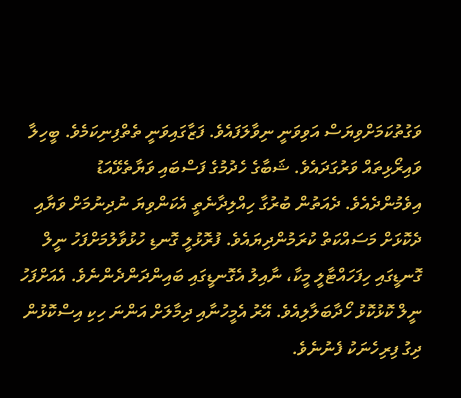ވަގުތުކަމަށްވިޔަސް އަވިވަނީ ނިވާލަފައެވެ. ފަޒާގައިވަނީ ތެތްފިނިކަމެވެ. ބީހިލާ ވައިރޯޅިތައް ވަރުގަދައެވެ. ޝަބާގެ ހެދުމުގެ ފަސްބައި ވަޔާތެޅޭއަޑު އިވެމުންދެއެވެ. ދެއަތުން ބުރުގާ ހިއްލިދާނެތީ އެކަންވިޔަ ނުދިނުމަށް ވަޔާއި ދެކޮޅަށް މަސައްކަތް ކުރަމުންދިޔައެވެ. ފުރޮޅުލީ ގޮނޑި ހުޅުވާލުމަށްފަހު ނީލް ގޮނޑީގައި ހިފަހައްޓާލީ މީކާ، ނާއިލު އެގޮނޑީގައި ބައިންދަންދެންނެވެ. އެއަށްފަހު ނީލް ކޮޅުކޮޅު ހޯދާބަލާލިއެވެ. އޭރު އެމީހުނާއި ދިމާލަށް އަންނަ ހިކި އިސްކޮޅުން ދިގު ފިރިހެނަކު ފެނުނެވެ.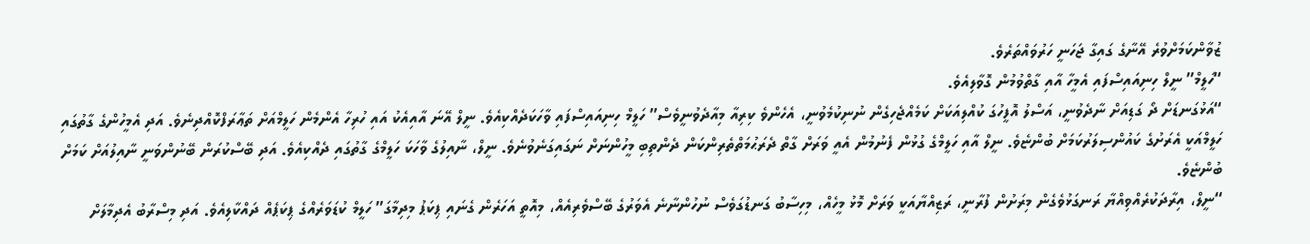ޒުވާންކަމަށްވުރެ އޭނާގެ ގައިގާ ޖަހަނީ ހަރުވައްތަރެވެ.
“ހަލީމް” ނީލް ހިނިއައިސްފައި އެމީހާ އާއި ގާތްވުމުން ގޮވާލިއެވެ.
“އަޅުގަނޑަށް ދޯ ގަޑިއަށް ނާދެވުނީ، އަސްލު އޮފީހުގަ ކުއްލިއަކަށް ކަމެއްޖެހިގެން ނުނިކުމެވުނީ، އެހެންވެ ކިރިއާ މިއާދެވުނީވެސް” ހަލީމް ހިނިއައިސްފައި ވާހަކަދެއްކިއެވެ. ނީލް އޭނަ އާއިއެކު އައި ހުރިހާ އެންމެން ހަލީމްއަށް ތަޢާރަފްކޮއްދިނެވެ. އަދި އެމީހުންގެ ގާތުގައި ހަލީމްއަކީ އެރަށުގެ ކައުންސިލަރުކަމަށް ބުންޏެވެ. ނީލް އާއި ހަލީމްގެ ގުޅުން ފެނުމުން އެއީ ވަރަށް ގާތް ދެރަޙުމަތްތެރިންކަން ދެންތިބި މީހުންނަށް ނަގައިގަނެވުނެވެ. ނީލް، ނާއިލުގެ ވާހަކަ ހަލީމްގެ ގާތުގައި ދެއްކިއެވެ. އަދި ބޭސްކުރަން ބޭނުންވަނީ ނާއިލުއަށް ކަމަށް ބުންޏެވެ.
“ނީލް، އިރާދަކުރެއްވިއްޔާ ރަނގަޅުވެގެން މިރަށުން ފުރާނީ، ރަޒިއްޔާއަކީ ވަރަށް މޮޅު މީހެއް، މިހިސާބު ގަނޑުގަވެސް ނުހުންނާނެ އެވަރުގެ ބޭސްވެރިއެއް، މިއޮތީ އަހަރެން ގެނައި ޕިކަޕު މިދިމާގަ” ހަލީމް ކުޑަވަރެއްގެ ޕިކަޕެއް ދައްކާލިއެވެ. އަދި މިސްރާބު އެދިމާލަށް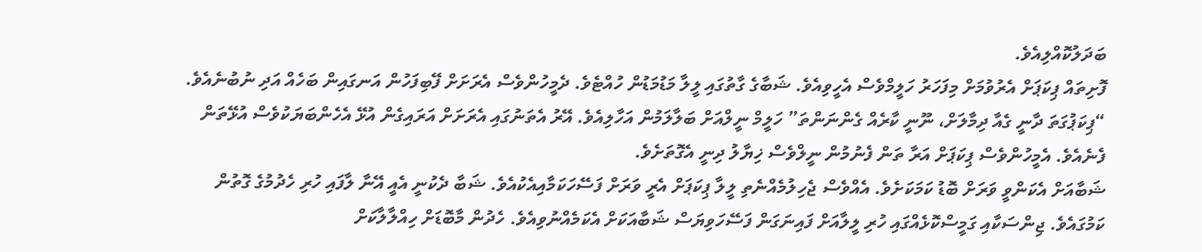ބަދަލުކޮއްލިއެވެ.
ފޮށިތައް ޕިކަޕަށް އެރުވުމަށް މިފަހަރު ހަލީމްވެސް އެހީވިއެވެ. ޝަބާގެ ގާތުގައި ލީލާ މަޑުމަޑުން ހުއްޓެވެ. ދެމީހުންވެސް އެރަށަށް ފޭބިފަހުން އަނގައިން ބަހެއް އަދި ނުބުނެއެވެ.
“ޕިކަޕުގަތަ ދާނީ ގެއާ ދިމާލަށް، ނޫނީ ކާރެއް ގެންނަންތަ” ހަލީމް ނީލްއަށް ބަލާލަމުން އަހާލިއެވެ. އޭރު އެތަނުގައި އެރަށަށް އަރައިގެން އުޅޭ އެހެންބަޔަކުވެސް އުޅޭތަން ފެނެއެވެ. އެމީހުންވެސް ޕިކަޕަށް އަރާ ތަން ފެނުމުން ނީލްވެސް ޚިޔާލު ދިނީ އެގޮތަށެވެ.
ޝަބާއަށް އެކަންވީ ވަރަށް ބޮޑު ކަމަކަށެވެ. އެއްވެސް ޖެހިލުމެއްނެތި ލީލާ ޕިކަޕަށް އެރީ ވަރަށް ފަސޭހަކަމާއިއެކުއެވެ. ޝަބާ ދެކުނީ އެއީ އޭނާ ލާފައި ހުރި ހެދުމުގެ ގޮތުން ކަމުގައެވެ. ޖިންސަކާއި ގަމީސްކޮޅެއްގައި ހުރި ލީލާއަށް ފައިނަގަން ފަސޭހަވިޔަސް ޝަބާއަކަށް އެކަމެއްނުވިއެވެ. ހެދުން މާބޮޑަށް ހިއްލާލާކަށް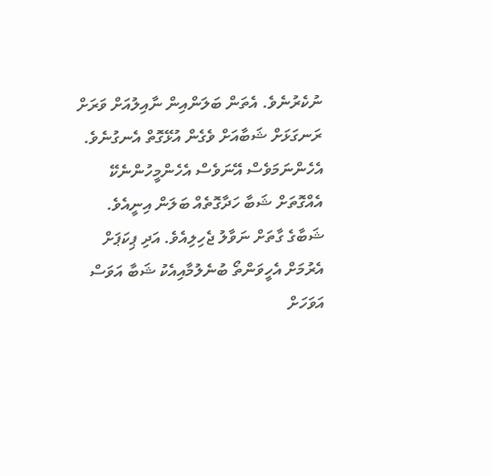ނުކެރުނެވެ. އެތަން ބަލަންއިން ނާއިލުއަށް ވަރަށް ރަނގަޅަށް ޝަބާއަށް ވެގެން އުޅޭގޮތް އެނގުނެވެ. އެހެންނަމަވެސް އޭނަވެސް އެހެންމީހުންނެކޭ އެއްގޮތަށް ޝަބާ ހަދާގޮތެއް ބަލަން އިނީއެވެ. ޝަބާގެ ގާތަށް ނަވާލު ޖެހިލިއެވެ. އަދި ޕިކަޕަށް އެރުމަށް އެހީވަންތޯ ބުނެލުމާއިއެކު ޝަބާ އަވަސް އަވަހަށް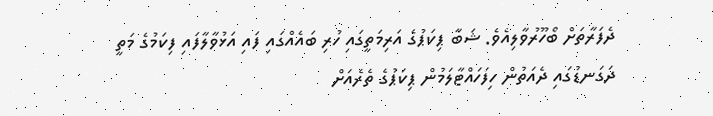ދެފަރާތަށް ބޯހޫރުވާލިއެވެ. ޝަބާ ޕިކަޕުގެ އަރިމަތީގައި ހުރި ބައެއްގައި ފައި އަޅުވާލާފައި ފިކަމުގެ މަތީ ދަގަނޑުގައި ދެއަތުން ހިފަހައްޓާލަމުން ޕިކަޕުގެ ތެރެއަށް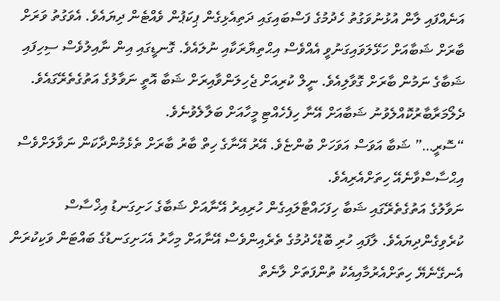އަނެއްފައި ލާން އުޅުނުވަގުތު ހެދުމުގެ ފަސްބައިގައި ދަތިއެޅިގެން ޕިކަޕުން ވެއްޓެން ދިޔައެވެ. އެވަގުތު ވަރަށް ބާރަށް ޝަބާއަށް ހަޅޭލަވައިގަނުވީ އެއްވެސް އިޙްތިޔާރަކާއި ނުލައެވެ. ގޮނޑީގައި އިން ނާއިލުވެސް ސިހިފައި ޝަބާގެ ނަމުން ބާރަށް ގޮވާލިއެވެ. ނީލް ކުރިއަށް ޖެހިލަންވާއިރަށް ޝަބާ އޮތީ ނަވާލުގެ އަތުގެތެރޭގައެވެ. ދެލޯމަރާބާރުކޮއްލެވުނު ޝަބާއަށް އޭނާ ހިފެހެއްޓި މީހާއަށް ބަލާލެވުނެވެ.
“ސޮރީ…” ޝަބާ އަވަސް އަވަހަށް ބުންޏެވެ. އޭރު އޭނާގެ ހިތް ބާރު ބާރަށް ތެޅެމުންދާކަން ނަވާލަށްވެސް އިޙްސާސްވާނެއޭ ހިތަށްއެރިއެވެ.
ނަވާލުގެ އަތުގެތެރޭގައި ޝަބާ ހިފަހައްޓާލައިގެން ހުރިއިރު އޭނާއަށް ޝަބާގެ ހަށިގަނޑު އިޚްސާސް ކުރެވިގެންދިޔައެވެ. ލާފައި ހުރި ބޮޑުހެދުމުގެ ތެރެއިންވެސް އޭނާއަށް މިހާރު އެހަށިގަނޑުގެ ބައްޓަން ވަކިކުރަން އެނގޭނެޔޭ ހިތަށްއެރުމާއިއެކު ތުންފަތަށް ލާނެތް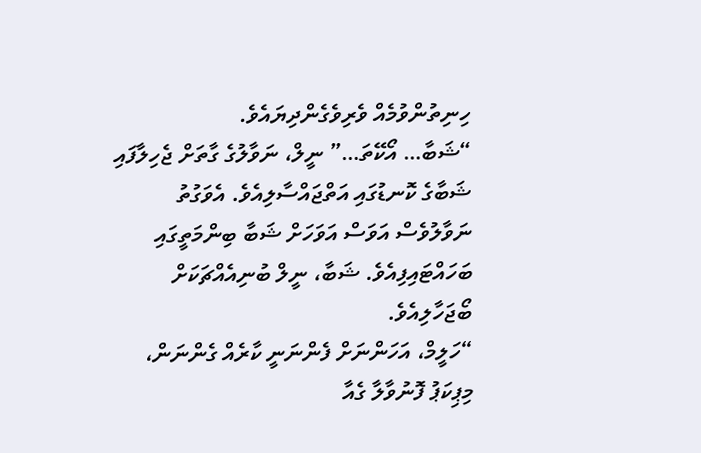ހިނިތުންވުމެއް ވެރިވެގެންދިޔައެވެ.
“ޝަބާ… އޯކޭތަ…” ނީލް، ނަވާލުގެ ގާތަށް ޖެހިލާފައި ޝަބާގެ ކޮނޑުގައި އަތްޖައްސާލިއެވެ. އެވަގުތު ނަވާލުވެސް އަވަސް އަވަހަށް ޝަބާ ބިންމަތީގައި ބަހައްޓައިފިއެވެ. ޝަބާ، ނީލް ބުނިއެއްޗަކަށް ބޯޖަހާލިއެވެ.
“ހަލީމް، އަހަންނަށް ފެންނަނީ ކާރެއް ގެންނަން، މިޕިކަޕު ފޮނުވާލާ ގެއާ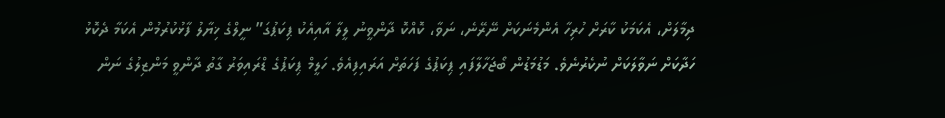ދިމާލަށް، އެކަމަކު ކާރަށް ހުރިހާ އެންމެނަކަށް ނޭރޭނެ، ނަވާ، ކޮއްކޮ ދާންވީނު ލީލާ އާއިއެކު ޕިކަޕުގަ” ނީލްގެ ޚިޔާލު ފާޅުކުރުމުން އެކަމާ ދެކޮޅު ހަދާކަށް ނަވާލަކަށް ނުކެރުނެވެ. މަޑުމަޑުން ބޯޖަހާލާފައި ޕިކަޕުގެ ފަހަތަށް އަރައިފިއެވެ. ހަލީމް ޕިކަޕުގެ ޑްރައިވަރު ގާތު ދާންވީ މަންޒިލުގެ ނަން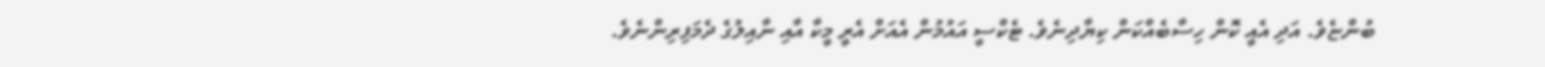ބުންޏެވެ. އަދި އެއީ ކޮން ހިސާބެއްކަން ކިޔާދިނެވެ. ޓެކްސީ އައުމުން އެއަށް އެރީ މީކާ އާއި ނާއިލުގެ ދެމަފިރިންނެވެ.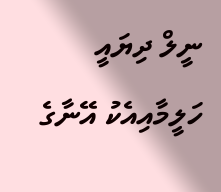ނީލް ދިޔައީ ހަލީމާއިއެކު އޭނާގެ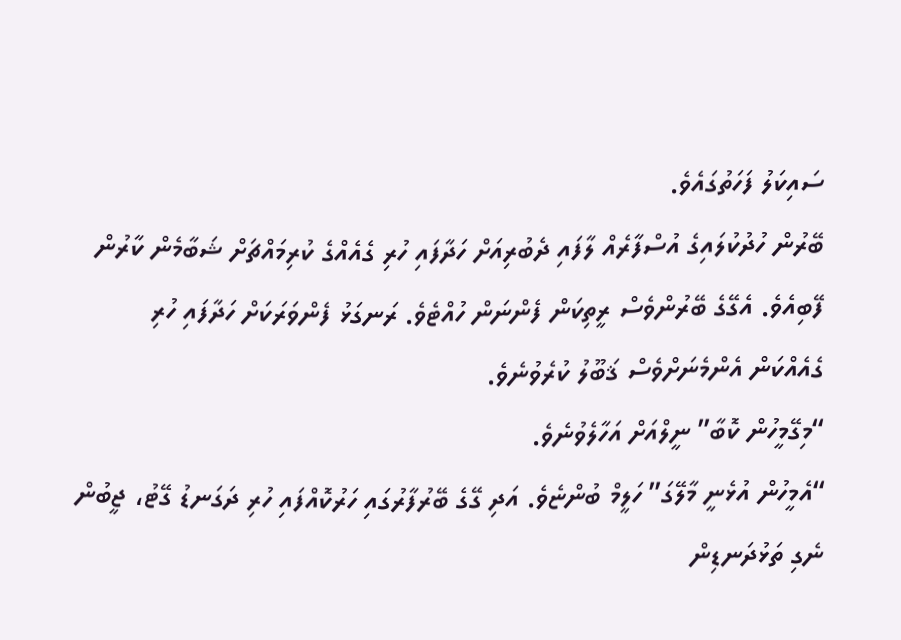ސައިކަލު ފަހަތުގައެވެ.
ބޭރުން ހުދުކުލައިގެ އުސްފާރެއް ލާފައި ދެބުރިއަށް ހަދާފައި ހުރި ގެއެއްގެ ކުރިމައްޗަށް ޝަބާމެން ކާރުން ފޭބިއެވެ. އެގޭގެ ބޭރުންވެސް ރީތިކަން ފެންނަން ހުއްޓެވެ. ރަނގަޅު ފެންވަރަކަށް ހަދާފައި ހުރި ގެއެއްކަން އެންމެނަށްވެސް ޤަބޫލު ކުރެވުނެވެ.
“މިގޭމީހުން ކޮބާ” ނީލްއަށް އަހާލެވުނެވެ.
“އެމީހުން އުޅެނީ މާލޭގަ” ހަލީމް ބުންޏެވެ. އަދި ގޭގެ ބޭރުފާރުގައި ހަރުކޮއްފައި ހުރި ދަގަނޑު ގޭޓު، ޖީބުން ނެގި ތަޅުދަނޑިން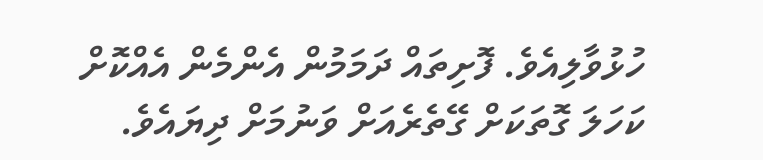ހުޅުވާލިއެވެ. ފޮށިތައް ދަމަމުން އެންމެން އެއްކޮށް ކަހަލަ ގޮތަކަށް ގޭތެރެއަށް ވަނުމަށް ދިޔައެވެ.